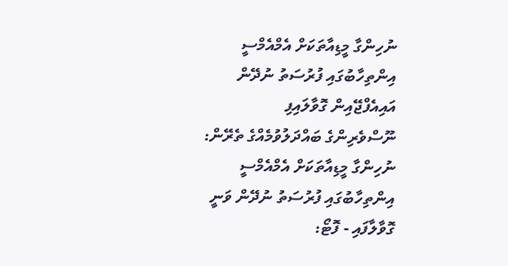ނުހިންގާ މީޑިއާތަކަށް އެމްއެމްސީ އިންތިހާބުގައި ފުރުސަތު ނުދޭން އައިއެފްޖޭއިން ގޮވާލައިފި
ނޫސްވެރިންގެ ބައްދަލުވުމެއްގެ ތެރޭން: ނުހިންގާ މީޑިއާތަކަށް އެމްއެމްސީ އިންތިހާބުގައި ފުރުސަތު ނުދޭން ވަނީ ގޮވާލާފައި - ފޮޓޯ: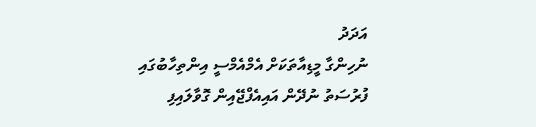އަދަދު
ނުހިންގާ މީޑިއާތަކަށް އެމްއެމްސީ އިންތިހާބުގައި ފުރުސަތު ނުދޭން އައިއެފްޖޭއިން ގޮވާލައިފި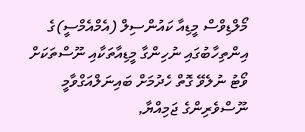މޯލްޑިވްސް މީޑިއާ ކައުންސިލް (އެމްއެމްސީ)ގެ އިންތިހާބުގައި ނުހިންގާ މީޑިއާތަކާއި ނޫސްތަކަށް ވޯޓު ނުލެވޭ ގޮތް ހެދުމަށް ބައިނަލްއަގްވާމީ ނޫސްވެރިންގެ ޖަމިއްޔާ,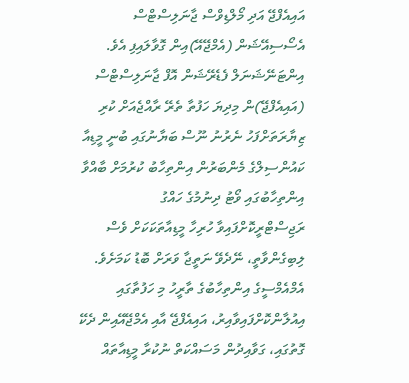އައިއެފްޖޭ އަދި މޯލްޑިވްސް ޖާނަލިސްޓްސް އެސޯސިއޭޝަން (އެމްޖޭއޭ)އިން ގޮވާލައިފި އެވެ.
އިންޓަނޭޝަނަލް ފެޑެރޭޝަން އޮފް ޖާނަލިސްޓްސް (އައިއެފްޖޭ)ން މިދިޔަ ހަފުތާ ތެރޭ ރާއްޖެއަށް ކުރި ޒިޔާރަތަށްފަހު ނެރުނު ނޫސް ބަޔާނުގައި ބުނީ މީޑިއާ ކައުންސިލްގެ މެންބަރުން އިންތިހާބު ކުރުމަށް ބާއްވާ އިންތިހާބުގައި ވޯޓު ދިނުމުގެ ހައްގު ރަޖިސްޓްރީކޮށްފައިވާ ހުރިހާ މީޑިއާތަކަކަށް ވެސް ލިބިގެންވާތީ، ނޭދެވޭ ނަތީޖާ ވަރަށް ބޮޑު ކަމަށެވެ.
އެމްއެމްސީގެ އިންތިހާބުގެ ތާރީހު މި ހަފުތާގައި އިއުލާންކޮށްފައިވާއިރު، އައިއެފްޖޭ އާއި އެމްޖޭއޭއިން ދެކޭ ގޮތުގައި، ގަވާއިދުން މަސައްކަތް ނުކުރާ މީޑިއާތައް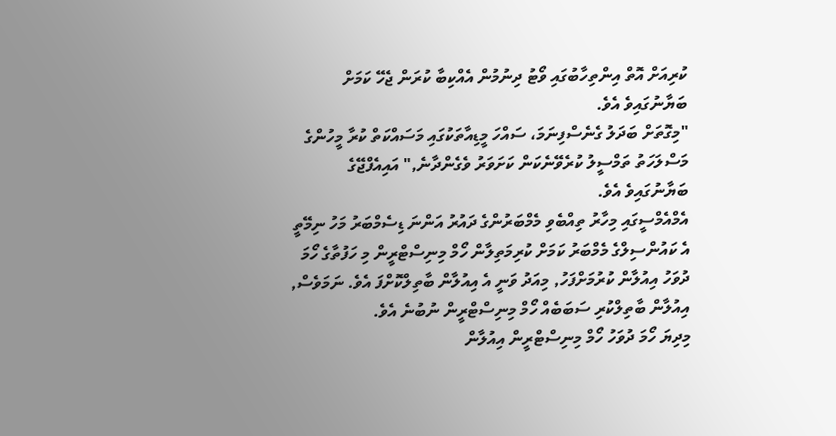ކުރިއަށް އޮތް އިންތިހާބުގައި ވޯޓު ދިނުމުން އެއްކިބާ ކުރަން ޖެހޭ ކަމަށް ބަޔާނުގައިވެ އެވެ.
"މިގޮތަށް ބަދަލު ގެނެސްފިނަމަ، ސައްހަ މީޑިއާތަކުގައި މަސައްކަތް ކުރާ މީހުންގެ މަސްލަހަތު ތަމްސީލު ކުރެވޭނެކަން ކަށަވަރު ވެގެންދާނެ," އައިއެފްޖޭގެ ބަޔާނުގައިވެ އެވެ.
އެމްއެމްސީގައި މިހާރު ތިއްބެވި މެމްބަރުންގެ ދައުރު އަންނަ ޑިސެމްބަރު މަހު ނިމޭތީ އެ ކައުންސިލްގެ މެމްބަރު ކަމަށް ކުރިމަތިލާން ހޯމް މިނިސްޓްރީން މި ހަފުތާގެ ހޯމަ ދުވަހު އިއުލާން ކުރުމަށްފަހު, މިއަދު ވަނީ އެ އިއުލާން ބާތިލްކޮށްފަ އެވެ. ނަމަވެސް, އިއުލާން ބާތިލްކުރި ސަބަބެއް ހޯމް މިނިސްޓްރީން ނުބުނެ އެވެ.
މިދިޔަ ހޯމަ ދުވަހު ހޯމް މިނިސްޓްރީން އިއުލާން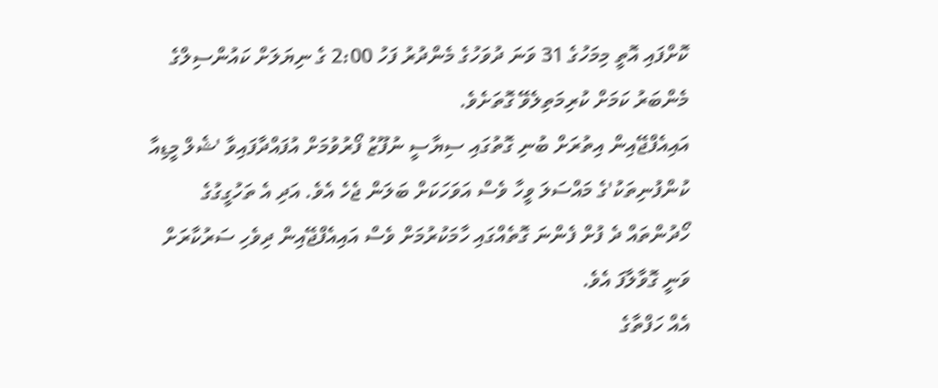ކޮށްފައި އޮތީ މިމަހުގެ 31 ވަނަ ދުވަހުގެ މެންދުރު ފަހު 2:00 ގެ ނިޔަލަށް ކައުންސިލްގެ މެންބަރު ކަމަށް ކުރިމަތިލެވޭ ގޮތަށެވެ.
އައިއެފްޖޭއިން އިތުރަށް ބުނި ގޮތުގައި ސިޔާސީ ނުފޫޒު ފޯރުވުމަށް އުފައްދާފައިވާ 'ޝެލް މީޑިއާ ކުންފުނިތަކު'ގެ މައްސަލަ ވީހާ ވެސް އަވަހަކަށް ބަލަން ޖެހެ އެވެ. އަދި އެ ތަހުގީގުގެ ހޯދުންތައް ދެ ފުށް ފެންނަ ގޮތެއްގައި ހާމަކުރުމަށް ވެސް އައިއެފްޖޭއިން ދިވެހި ސަރުކާރަށް ވަނީ ގޮވާލާފަ އެވެ.
އެއް ހަފްތާގެ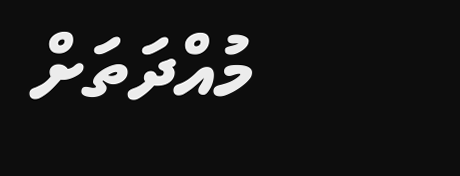މުއްދަތަށް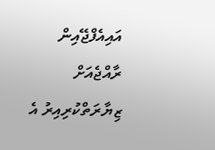އައިއެފްޖޭއިން ރާއްޖެއަށް ޒިޔާރަތްކުރިއިރު އެ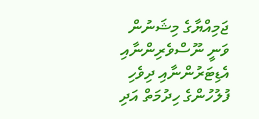ޖަމިއްޔާގެ މިޝަނުން ވަނީ ނޫސްވެރިންނާއި އެޑިޓަރުންނާއި ދިވެހި ފުލުހުންގެ ހިދުމަތް އަދި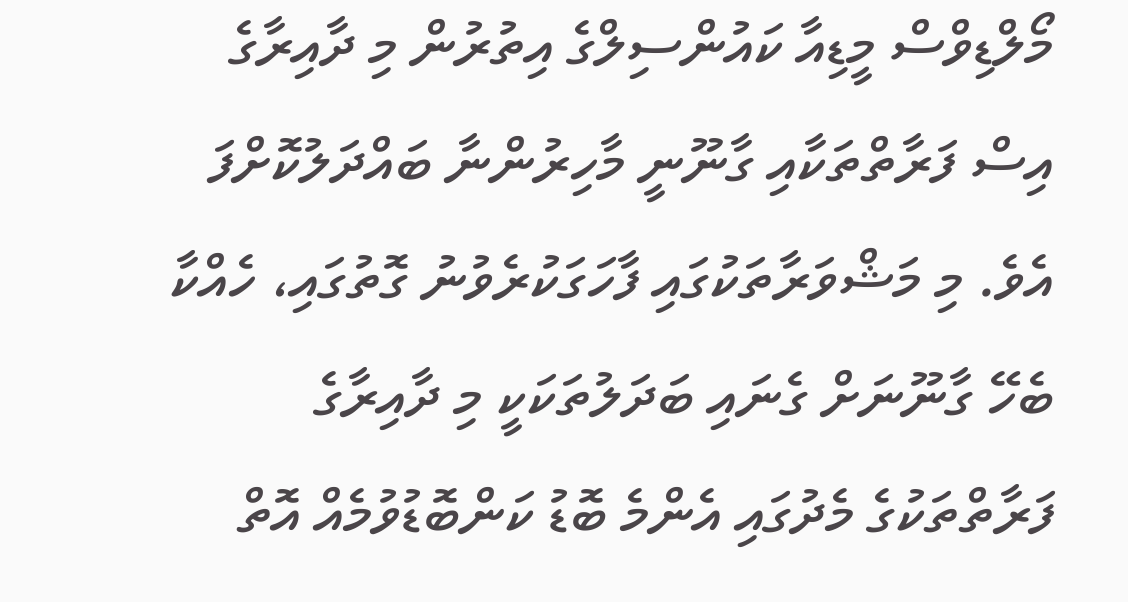މޯލްޑިވްސް މީޑިއާ ކައުންސިލްގެ އިތުރުން މި ދާއިރާގެ އިސް ފަރާތްތަކާއި ގާނޫނީ މާހިރުންނާ ބައްދަލުކޮށްފަ އެވެ. މި މަޝްވަރާތަކުގައި ފާހަގަކުރެވުނު ގޮތުގައި، ހެއްކާ ބެހޭ ގާނޫނަށް ގެނައި ބަދަލުތަކަކީ މި ދާއިރާގެ ފަރާތްތަކުގެ މެދުގައި އެންމެ ބޮޑު ކަންބޮޑުވުމެއް އޮތް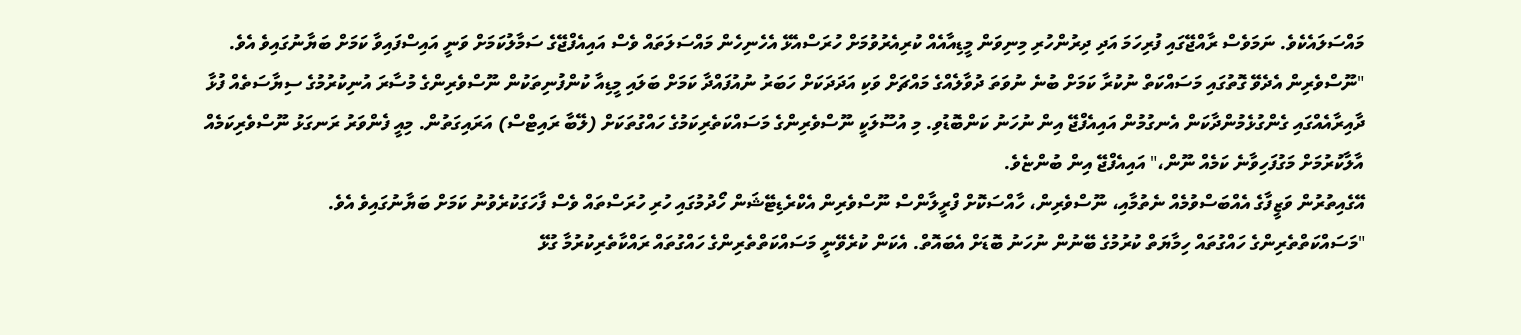މައްސަލައެކެވެ. ނަމަވެސް ރާއްޖޭގައި ފުރިހަމަ އަދި ދިރުންހުރި މިނިވަން މީޑިއާއެއް ކުރިއެރުވުމަށް ހުރަސްއެޅޭ އެހެނިހެން މައްސަލަތައް ވެސް އައިއެފްޖޭގެ ސަމާލުކަމަށް ވަނީ އައިސްފައިވާ ކަމަށް ބަޔާނުގައިވެ އެވެ.
"ނޫސްވެރިން އެދެވޭ ގޮތުގައި މަސައްކަތް ނުކުރާ ކަމަށް ބުނެ ނުވަތަ ދުވާލެއްގެ މައްޗަށް ވަކި އަދަދަކަށް ހަބަރު ނުއުފައްދާ ކަމަށް ބަލައި މީޑިއާ ކުންފުނިތަކުން ނޫސްވެރިންގެ މުސާރަ އުނިކުރުމުގެ ސިޔާސަތެއް ފުޅާ ދާއިރާއެއްގައި ގެންގުޅެމުންދާކަން އެނގުމުން އައިއެފްޖޭ އިން ނުހަނު ކަންބޮޑުވި. މި އުސޫލަކީ ނޫސްވެރިންގެ މަސައްކަތެރިކަމުގެ ހައްގުތަކަށް (ލޭބާ ރައިޓްސް) އަރައިގަތުން. މިއީ ފެންވަރު ރަނގަޅު ނޫސްވެރިކަމެއް އާލާކުރުމަށް މަގުފަހިވާނެ ކަމެއް ނޫން،" އައިއެފްޖޭ އިން ބުންޏެވެ.
އޭގެއިތުރުން ވަޒީފާގެ އެއްބަސްވުމެއް ނެތުމާއި، ނޫސްވެރިން، ހާއްސަކޮށް ފްރީލާންސް ނޫސްވެރިން އެކްރެޑިޓޭޝަން ހޯދުމުގައި ހުރި ހުރަސްތައް ވެސް ފާހަގަކުރެވުނު ކަމަށް ބަޔާނުގައިވެ އެވެ.
"މަސައްކަތްތެރިންގެ ހައްގުތައް ހިމާޔަތް ކުރުމުގެ ބޭނުން ނުހަނު ބޮޑަށް އެބައޮތް. އެކަން ކުރެވޭނީ މަސައްކަތްތެރިންގެ ހައްގުތައް ރައްކާތެރިކުރުމާ ގުޅޭ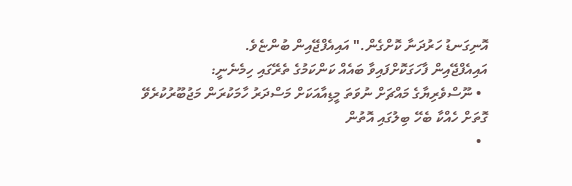އޮނިގަނޑު ހަރުދަނާ ކޮށްގެން." އައިއެފްޖޭއިން ބުންޏެވެ.
އައިއެފްޖޭއިން ފާހަގަކޮށްފައިވާ ބައެއް ކަންކަމުގެ ތެރޭގައި ހިމެނެނީ:
  • ނޫސްވެރިޔާގެ މައްޗަށް ނުވަތަ މީޑިއާއަކަށް މަސްދަރު ހާމަކުރަން މަޖުބޫރުކުރެވޭ ގޮތަށް ހެއްކާ ބެހޭ ބިލުގައި އޮތުން
  •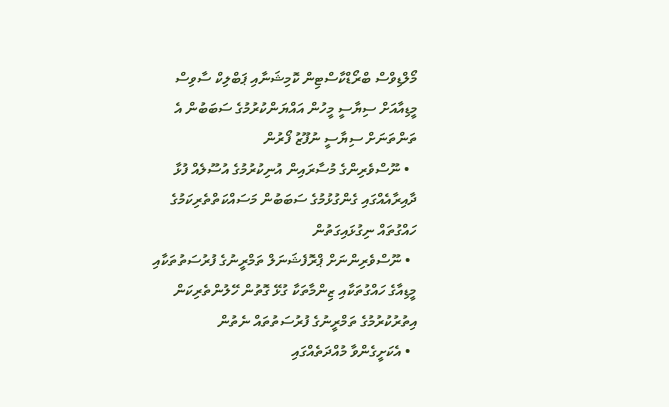މޯލްޑިވްސް ބްރޯޑްކާސްޓިން ކޮމިޝަނާއި ޕަބްލިކް ސާވިސް މީޑިއާއަށް ސިޔާސީ މީހުން އައްޔަންކުރުމުގެ ސަބަބުން އެ ތަންތަނަށް ސިޔާސީ ނުފޫޒު ފޯރުން
  • ނޫސްވެރިންގެ މުސާރައިން އުނިކުރުމުގެ އުސޫލެއް ފުޅާ ދާއިރާއެއްގައި ގެންގުޅުމުގެ ސަބަބުން މަސައްކަތްތެރިކަމުގެ ހައްގުތައް ނިގުޅައިގަތުން
  • ނޫސްވެރިންނަށް ޕްރޮފެޝަނަލް ތަމްރީނުގެ ފުރުސަތުތަކާއި މީޑިއާގެ ހައްގުތަކާއި ޒިންމާތަކާ ގުޅޭ ގޮތުން ހޭލުންތެރިކަން އިތުރުކުރުމުގެ ތަމްރީނުގެ ފުރުސަތުތައް ނެތުން
  • އެކަށީގެންވާ މުއްދަތެއްގައި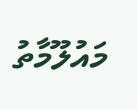މައުލޫމާތު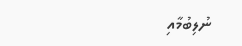ނުލިބުމާއި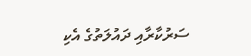ސަރުކާރާއި ދައުލަތުގެ އެކި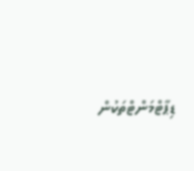ޑިޕާޓްމަންޓްތަކުން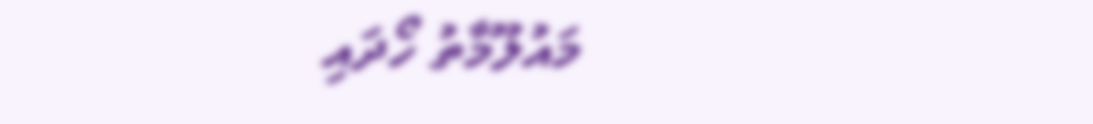މައުލޫމާތު ހޯދައި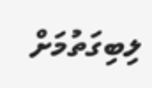ލިބިގަތުމަށް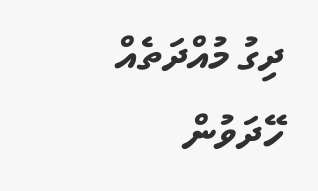ދިގު މުއްދަތެއް ހޭދަވުން